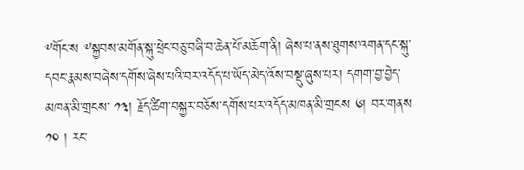༸གོང་ས ༸སྐྱབས་མགོན་སྐུ་ཕྲེང་བཅུ་བཞི་བ་ཆེན་པོ་མཆོག་ནི། ཞེས་པ་ནས་ཐུགས་འགན་དང་སྐུ་དབང་རྣམས་བཞེས་དགོས་ཞེས་པའི་བར་འདོད་པ་ཡོད་མེད་འོས་བསྡུ་ཞུས་པར། དགག་བྱ་བྱེད་མཁན་མི་གྲངས་ ༡༣། རྗོད་ཚིག་བསྐྱར་བཅོས་དགོས་པར་འདོད་མཁན་མི་གྲངས ༦། བར་གནས ༡༠ ། རང་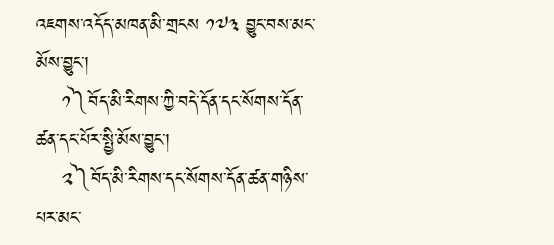འཇགས་འདོད་མཁན་མི་གྲངས ༡༧༣ བྱུང་བས་མང་མོས་བྱུང་།
    ༡༽བོད་མི་རིགས་ཀྱི་བདེ་དོན་དང་སོགས་དོན་ཚན་དང་པོར་སྤྱི་མོས་བྱུང་།
    ༢༽བོད་མི་རིགས་དང་སོགས་དོན་ཚན་གཉིས་པར་མང་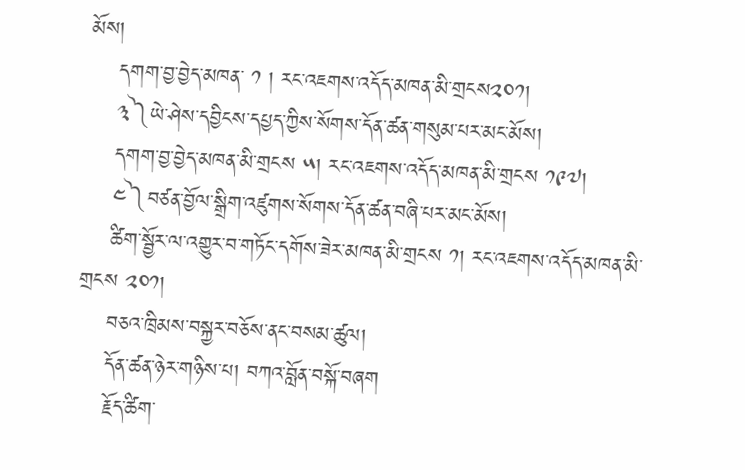མོས།
    དགག་བྱ་བྱེད་མཁན་ ༡ ། རང་འཇགས་འདོད་མཁན་མི་གྲངས༢༠༡།
    ༣༽ཡེ་ཤེས་དབྱིངས་དཔྱད་ཀྱིས་སོགས་དོན་ཚན་གསུམ་པར་མང་མོས།
    དགག་བྱ་བྱེད་མཁན་མི་གྲངས ༥། རང་འཇགས་འདོད་མཁན་མི་གྲངས ༡༩༧།
    ༤༽བཙན་བྱོལ་སྒྲིག་འཛུགས་སོགས་དོན་ཚན་བཞི་པར་མང་མོས།
    ཚིག་སྦྱོར་ལ་འགྱུར་བ་གཏོང་དགོས་ཟེར་མཁན་མི་གྲངས ༡། རང་འཇགས་འདོད་མཁན་མི་གྲངས ༢༠༡།
    བཅའ་ཁྲིམས་བསྐྱར་བཅོས་ནང་བསམ་ཚུལ།
    དོན་ཚན་ཉེར་གཉིས་པ། བཀའ་བློན་བསྐོ་བཞག
    རྗོད་ཚིག་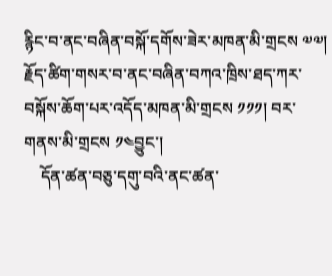རྙིང་བ་ནང་བཞིན་བསྐོ་དགོས་ཟེར་མཁན་མི་གྲངས ༧༧། རྗོད་ཚིག་གསར་བ་ནང་བཞིན་བཀའ་ཁྲིས་ཐད་ཀར་བསྐོས་ཆོག་པར་འདོད་མཁན་མི་གྲངས ༡༡༡། བར་གནས་མི་གྲངས ༡༤བྱུང་།
    དོན་ཚན་བཅུ་དགུ་བའི་ནང་ཚན་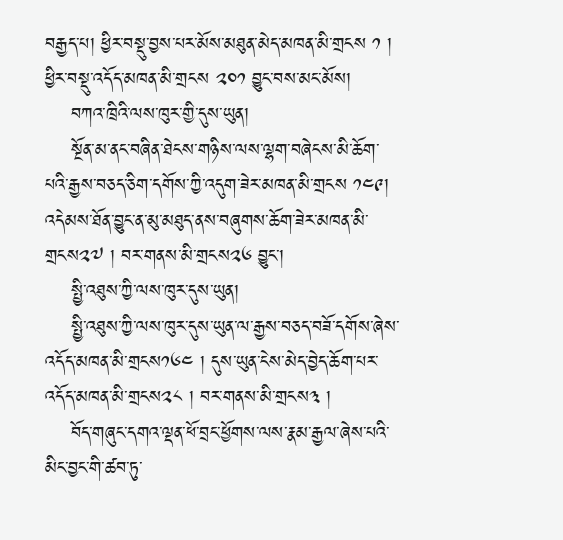བརྒྱད་པ། ཕྱིར་བསྡུ་བྱས་པར་མོས་མཐུན་མེད་མཁན་མི་གྲངས ༡ ། ཕྱིར་བསྡུ་འདོད་མཁན་མི་གྲངས ༢༠༡ བྱུང་བས་མང་མོས།
    བཀའ་ཁྲིའི་ལས་ཁུར་གྱི་དུས་ཡུན།
    སྔོན་མ་ནང་བཞིན་ཐེངས་གཉིས་ལས་ལྷག་བཞེངས་མི་ཆོག་པའི་རྒྱས་བཅད་ཅིག་དགོས་ཀྱི་འདུག་ཟེར་མཁན་མི་གྲངས ༡༤༩། འདེམས་ཐོན་བྱུང་ན་མུ་མཐུད་ནས་བཞུགས་ཆོག་ཟེར་མཁན་མི་གྲངས༢༧ ། བར་གནས་མི་གྲངས༢༦ བྱུང་།
    སྤྱི་འཐུས་ཀྱི་ལས་ཁུར་དུས་ཡུན།
    སྤྱི་འཐུས་ཀྱི་ལས་ཁུར་དུས་ཡུན་ལ་རྒྱས་བཅད་བཟོ་དགོས་ཞེས་འདོད་མཁན་མི་གྲངས༡༦༤ ། དུས་ཡུན་ངེས་མེད་བྱེད་ཆོག་པར་འདོད་མཁན་མི་གྲངས༢༨ ། བར་གནས་མི་གྲངས༣ །
    བོད་གཞུང་དགའ་ལྡན་ཕོ་བྲང་ཕྱོགས་ལས་རྣམ་རྒྱལ་ཞེས་པའི་མིང་བྱང་གི་ཚབ་ཏུ་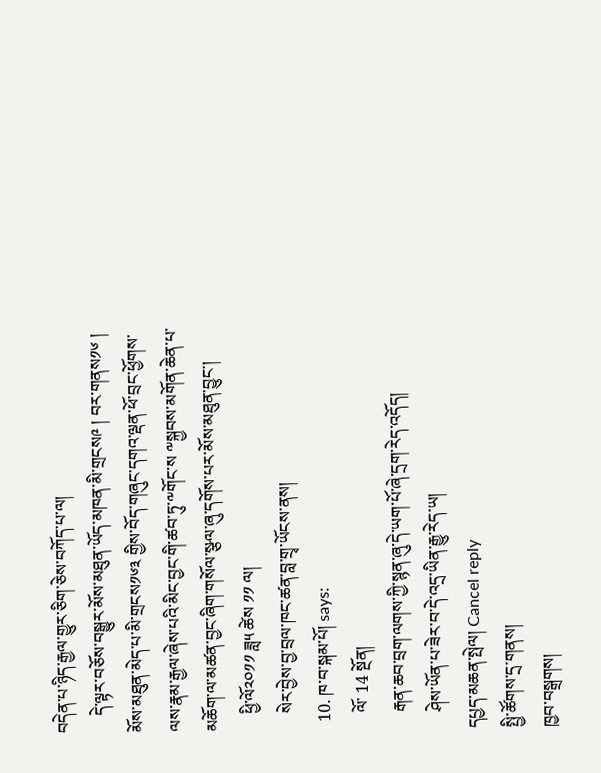བདེན་པ་ཉིད་རྒྱལ་གྱུར་ཅིག་ཅེས་བཀོད་པ་ལ།
    དེ་ལྟར་བཅོས་བསྒྱུར་མོས་མཐུན་ཡོད་མཁན་མི་གྲངས༩ ། བར་གནས༡༦ ། མོས་མཐུན་མེད་པ་མི་གྲངས༡༦༣ གྱིས་བོད་གཞུང་དགའ་ལྡན་ཕོ་བྲང་ཕྱོགས་ལས་རྣམ་རྒྱལ་ཞེས་པའི་མིང་བྱང་གི་ཚབ་ཏུ་༸གོང་ས ༸སྐྱབས་མགོན་ཆེན་པ་མཆོག་ལ་མཚན་བྱང་ཞིག་གསོལ་སྩལ་ཞུ་དགོས་པར་མོས་མཐུན་བྱུང་།
    ཕྱི་ལོ༢༠༡༡ ཟླ༥ ཚེས ༡༡ ལ།
    སེར་བྱེས་བྱ་བྲལ་ཁང་ཚན་བླ་གྲྭ་ཡོངས་ནས།
  10. ཁ་བ་སྐམ་པོ། says:
    ལོ་ 14 སྔོན།
    རྒན་ཆབ་བྲག་ལགས་ཀྱི་སྙན་ཞུ་དེ་ཡག་པོ་ཞེ་དྲག་རེད་འདོད།
    ཤེས་ཡོན་པ་ཟེར་བ་དེ་འདྲ་ཡིན་རྒྱུ་རེད་ཡ།
དཔྱད་མཆན་སྤེལ། Cancel reply
སྤྱི་ཚོགས་དྲ་གནས།
ཁྱབ་བསྒྲགས།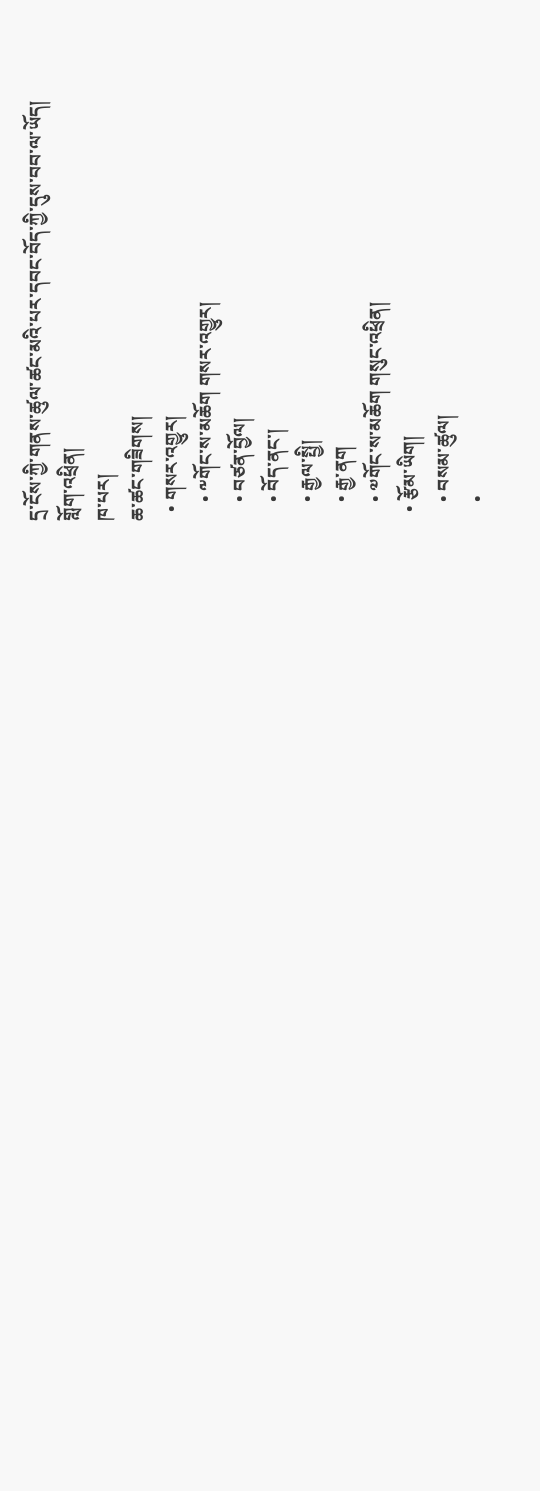དྲ་ངོས་ཀྱི་གནས་ཚུལ་ཚང་མའི་པར་དབང་བོད་ཀྱི་དུས་བབ་ལ་ཡོད།
གློག་འཕྲིན།
ཁ་པར།
ཆ་ཚང་གཟིགས།
  • གསར་འགྱུར།
    • ༸གོང་ས་མཆོག གསར་འགྱུར།
    • བཙན་བྱོལ།
    • བོད་ནང་།
    • རྒྱལ་སྤྱི།
    • རྒྱ་ནག
    • ༧གོང་ས་མཆོག གསུང་འཕྲིན།
  • རྩོམ་ཡིག།
    • བསམ་ཚུལ།
    •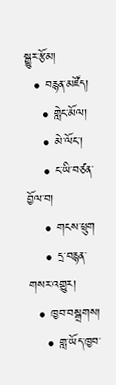སྒྱུར་རྩོམ།
  • བརྙན་མཛོད།
    • གླེང་མོལ།
    • མེ་ལོང་།
    • ང་ཡི་བཙན་བྱོལ་བ།
    • གངས་ཕྲུག
    • དྲ་བརྙན་གསར་འགྱུར།
  • ཁྱབ་བསྒྲགས།
    • གླ་ཡོད་ཁྱབ་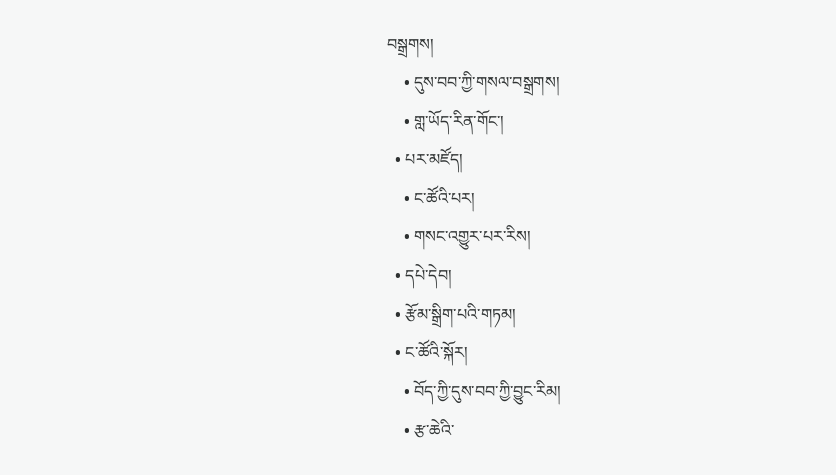བསྒྲགས།
    • དུས་བབ་ཀྱི་གསལ་བསྒྲགས།
    • གླ་ཡོད་རིན་གོང་།
  • པར་མཛོད།
    • ང་ཚོའི་པར།
    • གསང་འགྱུར་པར་རིས།
  • དཔེ་དེབ།
  • རྩོམ་སྒྲིག་པའི་གཏམ།
  • ང་ཚོའི་སྐོར།
    • བོད་ཀྱི་དུས་བབ་ཀྱི་བྱུང་རིམ།
    • རྩ་ཆེའི་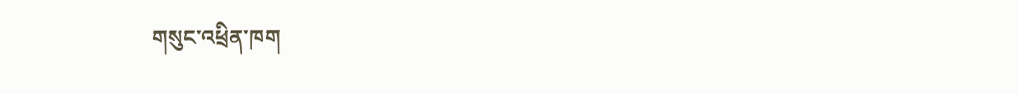གསུང་འཕྲིན་ཁག